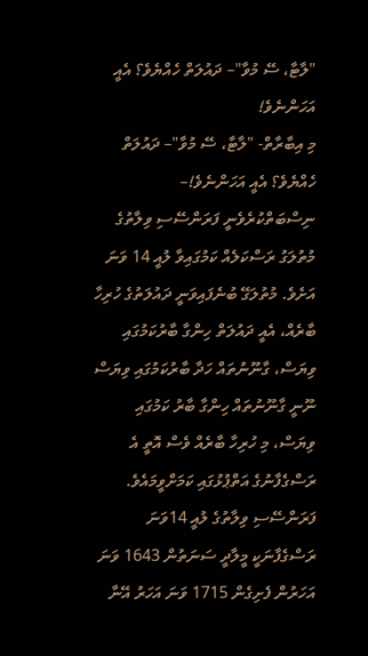"ލާޓާ، ސޭ މުވާ"– ދައުލަތް ހެއްޔެވެ؟ އެއީ އަހަންނެވެ!
މި އިބާރާތް- "ލާޓާ، ސޭ މުވާ"– ދައުލަތް ހެއްޔެވެ؟ އެއީ އަހަންނެވެ!– ނިސްބަތްކުރެވެނީ ފަރަންސޭސި ވިލާތުގެ މުތުލަގު ރަސްކަލެއް ކަމުގައިވާ ލުއީ 14 ވަނަ އަށެވެ. މުތުލަގޭ ބުނެފައިވަނީ ދައުލަތުގެ ހުރިހާ ބާރެއް، އެއީ ދައުލަތް ހިންގާ ބާރުކަމުގައި ވިޔަސް، ގާނޫނުތައް ހަދާ ބާރުކަމުގައި ވިޔަސް ނޫނީ ގާނޫނުތައް ހިންގާ ބާރު ކަމުގައި ވިޔަސް، މި ހުރިހާ ބާރެއް ވެސް އޮތީ އެ ރަސްގެފާނުގެ އަތްޕުޅުގައި ކަމަށްވީމައެވެ.
ފަރަންސޭސި ވިލާތުގެ ލުއީ 14ވަނަ ރަސްގެފާނަކީ މީލާދީ ސަނަތުން 1643 ވަނަ އަހަރުން ފެށިގެން 1715 ވަނަ އަހަރު އޭނާ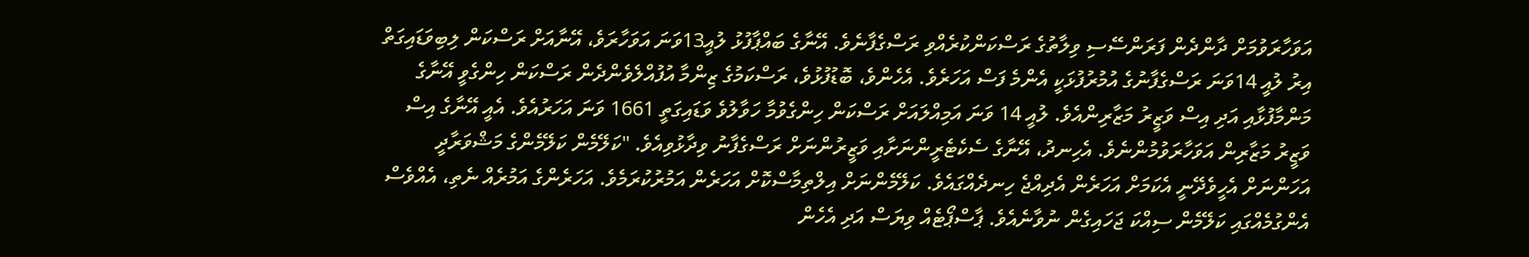އަވަހާރަވުމަށް ދާންދެން ފަރަންސޭސި ވިލާތުގެ ރަސްކަންކުރެއްވި ރަސްގެފާނެވެ. އޭނާގެ ބައްޕާފުޅު ލުއީ13ވަނަ އަވަހާރަވެ، އޭނާއަށް ރަސްކަން ލިބިވަޑައިގަތް އިރު ލުއީ 14ވަނަ ރަސްގެފާނުގެ އުމުރުފުޅަކީ އެންމެ ފަސް އަހަރެވެ. އެހެންވެ، ބޮޑުފުޅުވެ، ރަސްކަމުގެ ޒިންމާ އުފުއްލެވެންދެން ރަސްކަން ހިންގެވީ އޭނާގެ މަންމާފުޅާއި އަދި އިސް ވަޒީރު މަޒާރިންއެވެ. ލުއީ 14 ވަނަ އަމިއްލައަށް ރަސްކަން ހިންގެވުމާ ހަވާލުވެ ވަޑައިގަތީ 1661 ވަނަ އަހަރުއެވެ. އެއީ އޭނާގެ އިސް ވަޒީރު މަޒާރިން އަވަހާރަވުމުންނެވެ. އެހިނދު، އޭނާގެ ސެކެޓެރީންނަށާއި ވަޒީރުންނަށް ރަސްގެފާނު ވިދާޅުވިއެވެ. "ކަލޭމެން ކަލޭމެންގެ މަޝްވަރާދީ އަހަންނަށް އެހީވެދޭނީ އެކަމަށް އަހަރެން އެދިއްޖެ ހިނދެއްގައެވެ. ކަލޭމެންނަށް އިލްތިމާސްކޮށް އަހަރެން އަމުރުކުރަމެވެ. އަހަރެންގެ އަމުރެއް ނެތި، އެއްވެސް އެންގުމެއްގައި ކަލޭމެން ސިއްކަ ޖަހައިގެން ނުވާނެއެވެ. ޕާސްޕޯޓެއް ވިޔަސް އަދި އެހެން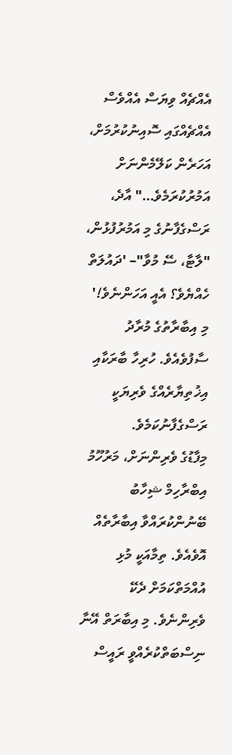އެއްޗެއް ވިޔަސް އެއްވެސް އެއްޗެއްގައި ސޮއިނުކުރުމަށް، އަހަރެން ކަލޭމެންނަށް އަމުރުކުރަމެވެ…" އާދެ، ރަސްގެފާނުގެ މި އަމުރުފުޅުން، "ލާޓާ، ސޭ މުވާ"– 'ދައުލަތް ހެއްޔެވެ؟ އެއީ އަހަންނެވެ!' މި އިބާރާތުގެ މުރާދު ސާފުވެއެވެ. ހުރިހާ ބާރަކާއި އިޚުތިޔާރެއްގެ ވެރިޔަކީ ރަސްގެފާނުކަމެވެ.
މިފާޑުގެ ވެރިންނަށް، މަރުހޫމު އިބްރާހިމް ޝިހާބު ބޭނުންކުރައްވާ އިބާރާތެއް އޮވެއެވެ. ތިމާއަކީ މުޅި އުއްމަތްކަމަށް ދެކޭ ވެރިންނެވެ. މި އިބާރަތް އޭނާ ނިސްބަތްކުރެއްވީ ރައީސް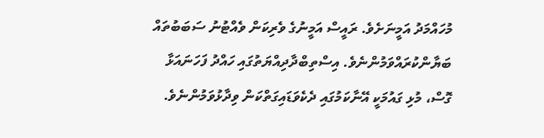މުހައްމަދު އަމީނަށެވެ. ރައީސް އަމީނުގެ ވެރިކަން ވެއްޓުނު ސަބަބުތައް ބަޔާންކުރައްވަމުންނެވެ. އިސްތިބްދާދިއްޔަތުގައި ހައްދު ފަހަނައަޅާ ގޮސް، މުޅި ގައުމަކީ އޭނާކަމުގައި ދެކެވަޑައިގަތްކަން ވިދާޅުވަމުންނެވެ.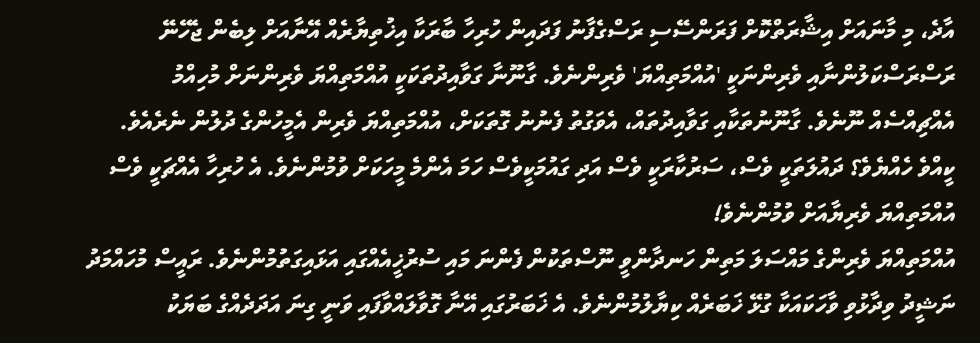އާދެ، މި މާނައަށް އިޝާރަތްކޮށް ފަރަންސޭސި ރަސްގެފާނު ފަދައިން ހުރިހާ ބާރަކާ އިޚުތިޔާރެއް އޭނާއަށް ލިބެން ޖެހޭނޭ ރަސްރަސްކަލުންނާއި ވެރިންނަކީ 'އުއްމަތިއްޔަ' ވެރިންނެވެ. ގާނޫނާ ގަވާއިދުތަކަކީ އުއްމަތިއްޔަ ވެރިންނަށް މުހިއްމު އެއްޗިއްސެއް ނޫނެވެ. ގާނޫނުތަކާއި ގަވާއިދުތައް، އެވަގުތު ފެނުނު ގޮތަކަށް، އުއްމަތިއްޔަ ވެރިން އެމީހުންގެ ދުލުން ނެރެއެވެ. ކީއްވެ ހެއްޔެވެ؟ ދައުލަތަކީ ވެސް، ސަރުކާރަކީ ވެސް އަދި ގައުމަކީވެސް ހަމަ އެންމެ މީހަކަށް ވުމުންނެވެ. އެ ހުރިހާ އެއްޗަކީ ވެސް އުއްމަތިއްޔަ ވެރިޔާއަށް ވުމުންނެވެ!
އުއްމަތިއްޔަ ވެރިންގެ މައްސަލަ މަތިން ހަނދާންވީ ނޫސްތަކުން ފެންނަ މައި ސުރުޚީއެއްގައި އަޅައިގަތުމުންނެވެ. ރައީސް މުހައްމަދު ނަޝީދު ވިދާޅުވި ވާހަކައަކާ ގުޅޭ ޚަބަރެއް ކިޔާލުމުންނެވެ. އެ ޚަބަރުގައި އޭނާ ގޮވާލައްވާފައި ވަނީ ގިނަ އަދަދެއްގެ ބަޔަކު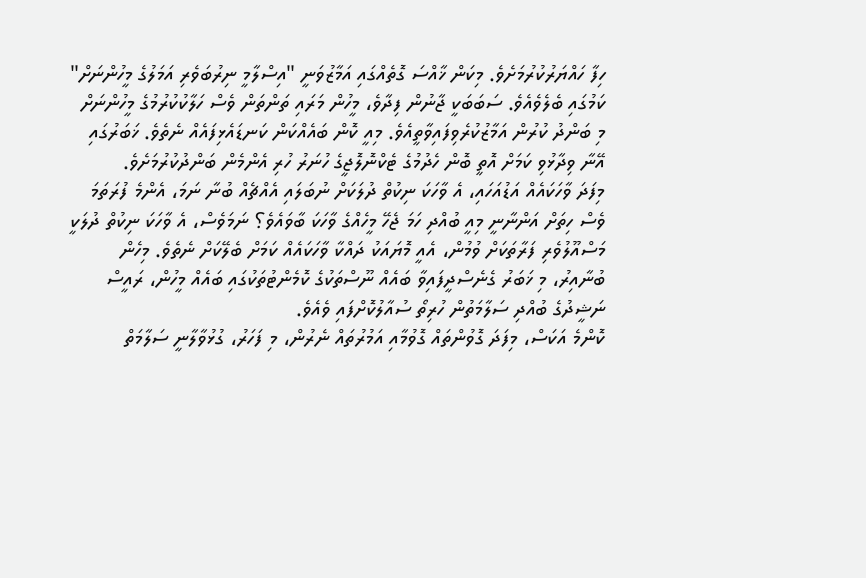ހިފާ ހައްޔަރުކުރުމަށެވެ. މިކަން ޚާއްސަ ގޮތެއްގައި އަމާޒުވަނީ "އިސްލާމީ ނިރުބަވެރި އަމަލުގެ މީހުންނަށް" ކަމުގައި ބެލެވެއެވެ. ސަބަބަކީ ޖާނުން ފިދާވެ، މީހުން މަރައި ތަންތަން ވެސް ހަލާކުކުރުމުގެ މީހުންނަށް މި ބަންދު ކުރުން އަމާޒުކުރެވިފައިވާތީއެވެ. މިއީ ކޮން ބައެއްކަން ކަނޑައެޅިފައެއް ނެތެވެ. ޚަބަރުގައި އޭނާ ވިދާޅުވި ކަމަށް އޮތީ ބޮން ހެދުމުގެ ޓެކްނޮލޮޖީގެ ހުނަރު ހުރި އެންމެން ބަންދުކުރުމަށެވެ.
މިފަދަ ވާހަކައެއް އަޑުއަހައި، އެ ވާހަކަ ނިކުތް ދުލަކަށް ނުބަލައި އެއްޗެއް ބުނާ ނަމަ، އެންމެ ފުރަތަމަ ވެސް ހިތަށް އަންނާނީ މިއީ ބުއްދި ހަމަ ޖެހޭ މީހެއްގެ ވާހަކަ ބާވައެވެ؟ ނަމަވެސް، އެ ވާހަކަ ނިކުތް ދުލަކީ މަސްއޫލުވެރި ފަރާތަކަށް ވުމުން، އެއީ މޮޔައަކު ދައްކާ ވާހަކައެއް ކަމަށް ބެލޭކަށް ނެތެވެ. މިހެން ބުނާއިރު، މި ޚަބަރު ގެނެސްދީފައިވާ ބައެއް ނޫސްތަކުގެ ކޮމެންޓުތަކުގައި ބައެއް މީހުން، ރައީސް ނަޝީދުގެ ބުއްދި ސަލާމަތުން ހުރިތޯ ސުއާލުކޮށްފައި ވެއެވެ.
ކޮންމެ އަކަސް، މިފަދަ ގޮވުންތައް ގޮވުމާއި އަމުރުތައް ނެރުން، މި ފަހަރު، ގުޅުވާލާނީ ސަލާމަތް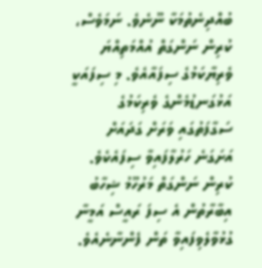ބުއްދިނެތުމަކާ ނޫނެވެ. ނަމަވެސް، ކުރިން ނަންގަތް އުއްމަތިއްޔަ ވެރިޔާކަމުގެ ސިފައާއެވެ. މި ސިފައަކީ އަޅުގަނޑުމެންގެ ވެރިކަމުގެ ސަގާފަތުގައި ވަރަށް ގަދައަށް އަށަގަނެ ހަރުލާފައިވާ ސިފައެކެވެ. ކުރިން ނަންގަތް މަރުހޫމު ޝިހާބު އިބާރާތުން އެ ސިފަ ރައީސް އަމީނާ ގުޅުވާލެވިފައިވާ ތަން ފެންނާނެއެވެ.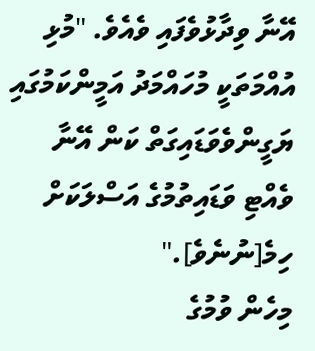އޭނާ ވިދާޅުވެފައި ވެއެވެ. "މުޅި އުއްމަތަކީ މުހައްމަދު އަމީންކަމުގައި ޔަގީންވެވަޑައިގަތް ކަން އޭނާ ވެއްޓި ވަޑައިތުމުގެ އަސްލަކަށް ހިމެ[ނުނެވެ]."
މިހެން ވުމުގެ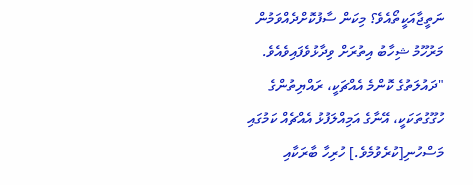ނަތީޖާއަކީތޯއެވެ؟ މިކަން ސާފުކޮށްދެއްވަމުން މަރުހޫމު ޝިހާބު އިތުރަށް ވިދާޅުވެފައިވެއެވެ. "ދައުލަތުގެ ކޮންމެ އެއްޗަކީ، ރައްޔިތުންގެ ހުގޫގުތަކަކީ، އޭނާގެ އަމިއްލަފުޅު އެއްޗެއް ކަމުގައި މަސްހުނި[ކުރެވުމެވެ.] ހުރިހާ ބާރަކާއި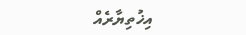އިޚުތިޔާރެއް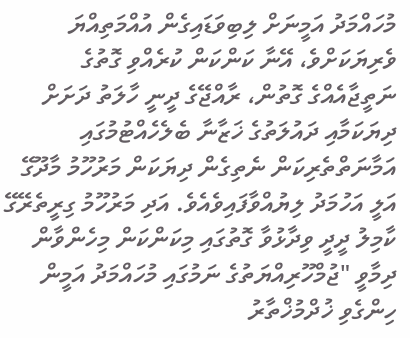މުހައްމަދު އަމީނަށް ލިބިވަޑައިގެން އުއްމަތިއްޔަ ވެރިޔަކަށްވެ، އޭނާ ކަންކަން ކުރެއްވި ގޮތުގެ ނަތީޖާއެއްގެ ގޮތުން، ރާއްޖޭގެ ދީނީ ހާލަތު ދަށަށް ދިޔަކަމާއި ދައުލަތުގެ ޚަޒާނާ ބެލެހެއްޓުމުގައި އަމާނަތްތެރިކަން ނެތިގެން ދިޔަކަން މަރުހޫމު މާދޫގޭ އަލީ އަހުމަދު ލިޔުއްވާފައިވެއެވެ. އަދި މަރުހޫމު ގިރީތެރޭގޭ ކާމިލު ދީދީ ވިދާޅުވާ ގޮތުގައި މިކަންކަން މިހެންވާން ދިމާވީ "ޖުމްހޫރިއްޔަތުގެ ނަމުގައި މުހައްމަދު އަމީން ހިންގެވި ޚުދްމުޚްތާރު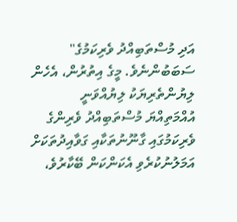އަދި މުސްތަބިއްދު ވެރިކަމުގެ" ސަބަބުންނެވެ. މީގެ އިތުރުން، އެހެން ލިޔުންތެރިޔަކު ލިޔުއްވަނީ އުއްމަތިއްޔަ މުސްތަބިއްދު ވެރިންގެ ވެރިކަމުގައި ގާނޫނުތަކާއި ގަވާއިދުތަކަށް އަމަލުނުކުރެވި އެކަންކަން ބޭކާރުވެ،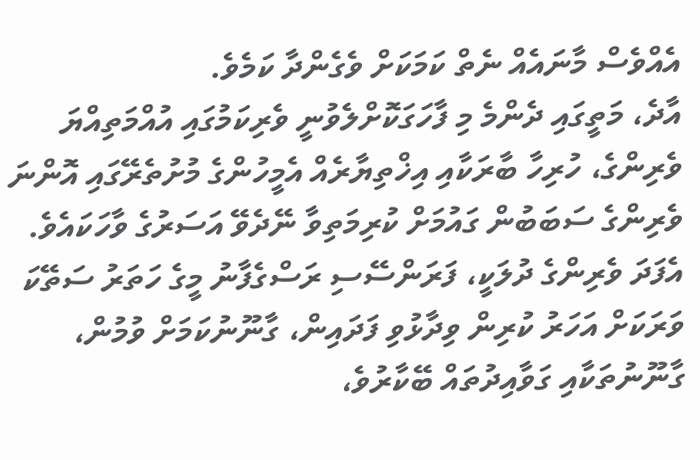އެއްވެސް މާނައެއް ނެތް ކަމަކަށް ވެގެންދާ ކަމެވެ.
އާދެ، މަތީގައި ދެންމެ މި ފާހަގަކޮށްލެވުނީ ވެރިކަމުގައި އުއްމަތިއްޔަ ވެރިންގެ، ހުރިހާ ބާރަކާއި އިޚްތިޔާރެއް އެމީހުންގެ މުށުތެރޭގައި އޮންނަ ވެރިންގެ ސަބަބުން ގައުމަށް ކުރިމަތިވާ ނޭދެވޭ އަސަރުގެ ވާހަކައެވެ. އެފަދަ ވެރިންގެ ދުލަކީ، ފަރަންސޭސި ރަސްގެފާނު މީގެ ހަތަރު ސަތޭކަ ވަރަކަށް އަހަރު ކުރިން ވިދާޅުވި ފަދައިން، ގާނޫނުކަމަށް ވުމުން، ގާނޫނުތަކާއި ގަވާއިދުތައް ބޭކާރުވެ،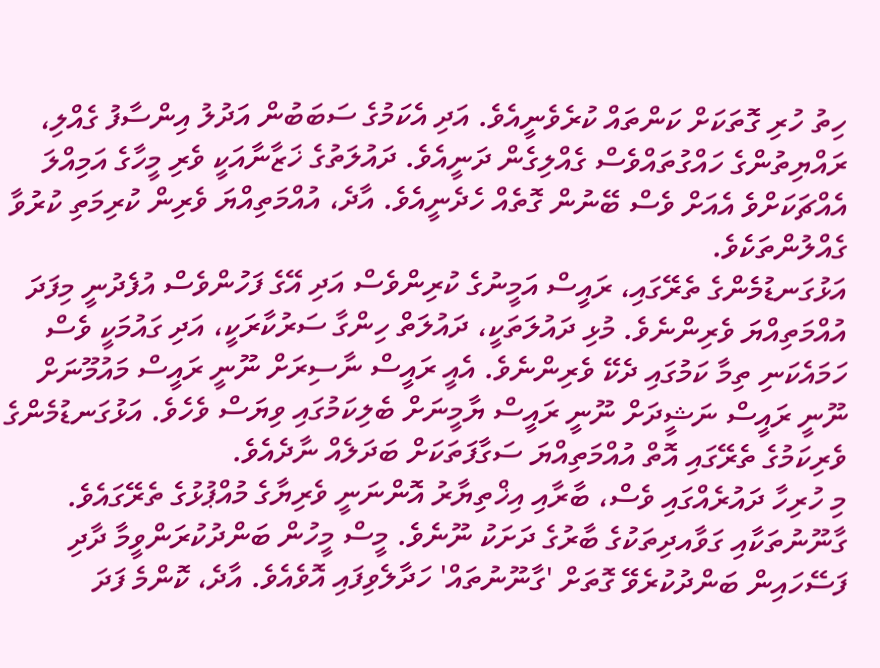ހިތު ހުރި ގޮތަކަށް ކަންތައް ކުރެވެނީއެވެ. އަދި އެކަމުގެ ސަބަބުން އަދުލު އިންސާފު ގެއްލި، ރައްޔިތުންގެ ހައްގުތައްވެސް ގެއްލިގެން ދަނީއެވެ. ދައުލަތުގެ ޚަޒާނާއަކީ ވެރި މީހާގެ އަމިއްލަ އެއްޗަކަށްވެ އެއަށް ވެސް ބޭނުން ގޮތެއް ހެދެނީއެވެ. އާދެ، އުއްމަތިއްޔަ ވެރިން ކުރިމަތި ކުރުވާ ގެއްލުންތަކެވެ.
އަޅުގަނޑުމެންގެ ތެރޭގައި، ރައީސް އަމީނުގެ ކުރިންވެސް އަދި އޭގެ ފަހުންވެސް އުފެދުނީ މިފަދަ އުއްމަތިއްޔަ ވެރިންނެވެ. މުޅި ދައުލަތަކީ، ދައުލަތް ހިންގާ ސަރުކާރަކީ، އަދި ގައުމަކީ ވެސް ހަމައެކަނި ތިމާ ކަމުގައި ދެކޭ ވެރިންނެވެ. އެއީ ރައީސް ނާސިރަށް ނޫނީ ރައީސް މައުމޫނަށް ނޫނީ ރައީސް ނަޝީދަށް ނޫނީ ރައީސް ޔާމީނަށް ބެލިކަމުގައި ވިޔަސް ވެހެވެ. އަޅުގަނޑުމެންގެ ވެރިކަމުގެ ތެރޭގައި އޮތް އުއްމަތިއްޔަ ސަގާފަތަކަށް ބަދަލެއް ނާދެއެވެ.
މި ހުރިހާ ދައުރެއްގައި ވެސް، ބާރާއި އިޚްތިޔާރު އޮންނަނީ ވެރިޔާގެ މުއްޕުޅުގެ ތެރޭގައެވެ. ގާނޫނުތަކާއި ގަވާއދިތަކުގެ ބާރުގެ ދަށަކު ނޫނެވެ. މީސް މީހުން ބަންދުކުރަންވީމާ ދާދި ފަސޭހައިން ބަންދުކުރެވޭ ގޮތަށް 'ގާނޫނުތައް' ހަދާލެވިފައި އޮވެއެވެ. އާދެ، ކޮންމެ ފަދަ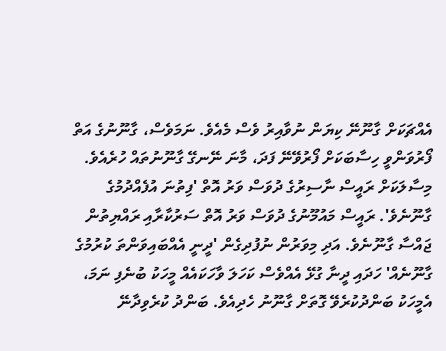އެއްޗަކަށް ގާނޫނޭ ކިޔަން ނުވާއިރު ވެސް މެއެވެ. ނަމަވެސް، ގާނޫނުގެ އަތް ފޯރުވަންވީ ހިސާބަކަށް ފޯރުވޭނޭ ފަދަ، މާނަ ނޭނގޭ ގާނޫނުތައް ހުރެއެވެ. މިސާލަކަށް ރައީސް ނާސިރުގެ ދުވަސް ވަރު އޮތް 'ފިތުނަ އުފެއްދުމުގެ ގާނޫނެވެ'. ރައީސް މައުމޫނުގެ ދުވަސް ވަރު އޮތް ސަރުކާރާއި ރައްޔިތުން ޖައްސާ ގާނޫނެވެ. އަދި މިވަރުން ނުފުދިގެން 'ދީނީ އެއްބައިވަންތަ ކުރުމުގެ ގާނޫނެއް' ހަދައި ދީނާ ގުޅޭ އެއްވެސް ކަހަލަ ވާހަކައެއް މީހަކު ބުނެފި ނަމަ، އެމީހަކު ބަންދުކުރެވޭ ގޮތަށް ގާނޫނު ހެދިއެވެ. ބަންދު ކުރެވިދާނޭ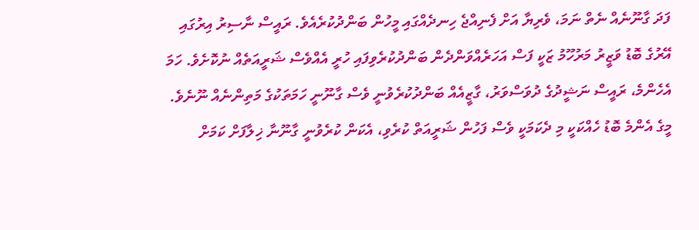ފަދަ ގާނޫނެއް ނެތް ނަމަ، ވެރިޔާ އަށް ފެނިއްޖެ ހިނދެއްގައި މީހުން ބަންދުކުރެއެވެ. ރައީސް ނާސިރު އިރުގައި އޭރުގެ ބޮޑު ވަޒީރު މަރުހޫމު ޒަކީ ފަސް އަހަރެއްވަންދެން ބަންދުކުރެވިފައި ހުރީ އެއްވެސް ޝަރީއަތެއް ނުކޮށެވެ. ހަމަ އެހެންމެ، ރައީސް ނަޝީދުގެ ދުވަސްވަރު، ގާޒީއެއް ބަންދުކުރެވުނީ ވެސް ގާނޫނީ ހަމަތަކުގެ މަތިންނެއް ނޫނެވެ. މީގެ އެންމެ ބޮޑު ހެއްކަކީ މި ދެކަމަކީ ވެސް ފަހުން ޝަރީއަތް ކުރެވި، އެކަން ކުރެވުނީ ގާނޫނާ ޚިލާފަށް ކަމަށް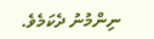ނިންމުނު ދެކަމެވެ.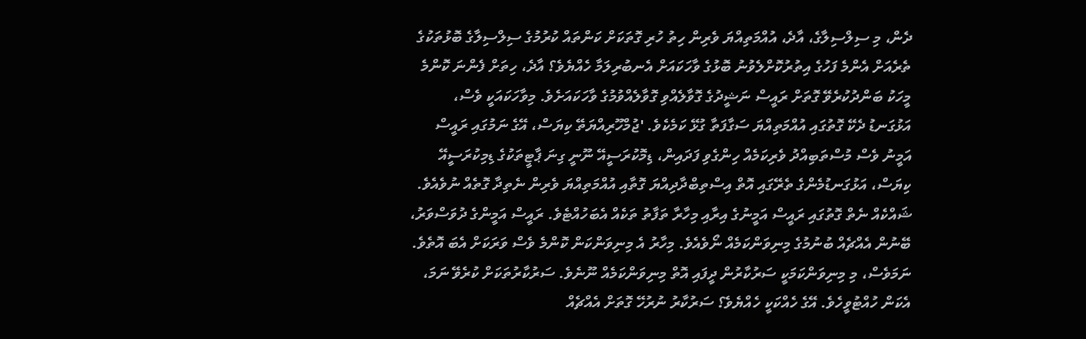ދެން، މި ސިލްސިލާގެ، އާދެ، އުއްމަތިއްޔަ ވެރިން ހިތު ހުރި ގޮތަކަށް ކަންތައް ކުރުމުގެ ސިލްސިލާގެ ބޮޅުތަކުގެ ތެރެއަށް އެންމެ ފަހުގެ އިތުރުކޮށްލެވުނު ބޮޅުގެ ވާހަކައަށް އެނބުރިލަމާ ހެއްޔެވެ؟ އާދެ، ހިތަށް ފެންނަ ކޮންމެ މީހަކު ބަންދުކުރެވޭ ގޮތަށް ރައީސް ނަޝީދުގެ ގޮވާލެއްވި ގޮވާލެއްވުމުގެ ވާހަކައަށެވެ. މިވާހަކައަކީ ވެސް، އަޅުގަނޑު ދެކޭ ގޮތުގައި އުއްމަތިއްޔަ ސަގާފަތާ ގުޅޭ ކަމެކެވެ. 'ޖުމްހޫރިއްޔަތޭ ކިޔަސް، އޭގެ ނަމުގައި ރައީސް އަމީނު ވެސް މުސްތަބިއްދު ވެރިކަމެއް ހިންގެވި ފަދައިން، ޑިމޮކުރަސީއޭ ނޫނީ ގިނަ ޕާޓީތަކުގެ ޑިމިކުރަސީއޭ ކިޔަސް، އަޅުގަނޑުމެންގެ ތެރޭގައި އޮތް އިސްތިބްދާދިއްޔަ ގޮތާއި އުއްމަތިއްޔަ ވެރިން ނެތިދާ ގޮތެއް ނުވެއެވެ. ޝައްކެއް ނެތް ގޮތުގައި ރައީސް އަމީނުގެ އިރާއި މިހާރާ ތަފާތު ތަކެއް އެބަހުއްޓެވެ. ރައީސް އަމީންގެ ދުވަސްވަރު، ބޭނުން އެއްޗެއް ބުނުމުގެ މިނިވަންކަމެއް ނޯވެއެވެ. މިހާރު އެ މިނިވަންކަން ކޮންމެ ވެސް ވަރަކަށް އެބަ އޮތެވެ. ނަމަވެސް، މި މިނިވަންކަމަކީ ސަރުކާރުން ދީފައި އޮތް މިނިވަންކަމެއް ނޫނެވެ. ސަރުކާރުތަކަށް ކުރެވޭ ނަމަ، އެކަން ހުއްޓުވީހެވެ. އޭގެ ހެއްކަކީ ހެއްޔެވެ؟ ސަރުކާރު ނުރުހޭ ގޮތަށް އެއްޗެއް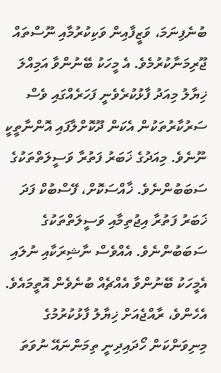ބުނެފިނަމަ، ވަޒީފާއިން ވަކިކުރުމާއި ނޫސްތައް ޖޫރިމަނާކުރުމެވެ. އެ މީހަކު ބޭނުންވާ އަމިއްލަ ޚިޔާލު މިއަދު ފާޅުކުރެވެނީ ފަހަރެއްގައި ވެސް ސަރުކާރުތަކުން އެކަން ދޫކޮށްލާފައި އޮންނާތީކީ ނޫނެވެ. މިއަދުގެ ޚަބަރު ފަތުރާ ވަސީލަތްތަކުގެ ސަބަބުންނެވެ. ޚާއްސަކޮށް، ފޭސްބުކް ފަދަ ޚަބަރު ފަތުރާ އިޖުތިމާއި ވަސީލަތްތަކުގެ ސަބަބުންނެވެ. އެއްވެސް ނާޝިރަކާއި ނުލައި އެމީހަކު ބޭނުންވާ އެއްޗެއް ބުނެވެން އޮތީމައެވެ. އެހެންވެ، ރާއްޖެއަށް ޚިޔާލު ފާޅުކުރުމުގެ މިނިވަންކަން ހޯދައިދިނީ ތިމަންނައޭ ނުވަތަ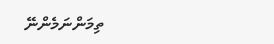ތިމަންނަމެންނޭ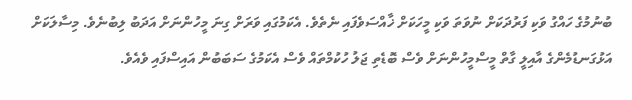ބުނުމުގެ ހައްގު ވަކި ފަރުދަކަށް ނުވަތަ ވަކި މީހަކަށް ޚާއްސަވެފައި ނެތެވެ. އެކަމުގައި ވަރަށް ގިނަ މީހުންނަށް އަދަބު ލިބުނެވެ. މިސާލަކަށް އަޅުގަނޑުމެންގެ އާއިލީ ގާތް މީސްމީހުންނަށް ވެސް ބޮޑެތި ޖަލު ހުކުމްތައް ވެސް އެކަމުގެ ސަބަބުން އައިސްފައި ވެއެވެ.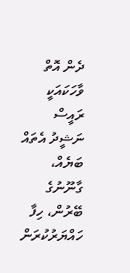ދެން އޮތް ވާހަކައަކީ ރައީސް ނަޝީދު އެތައް ބަޔެއް، ގާނޫނުގެ ބޭރުން، ހިފާ ހައްޔަރުކުރަން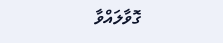ގޮވާލައްވާ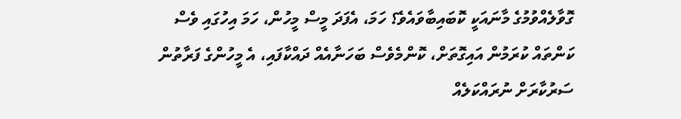ގޮވާލެއްވުމުގެ މާނައަކީ ކޮބައިބާވައެވެ؟ ހަމަ، އެފަދަ މީސް މީހުން، ހަމަ އިހުގައި ވެސް ކަންތައް ކުރަމުން އައިގޮތަށް، ކޮންމެވެސް ބަހަނާއެއް ދައްކާފައި، އެ މީހުންގެ ފަރާތުން ސަރުކާރަށް ނުރައްކަލެއް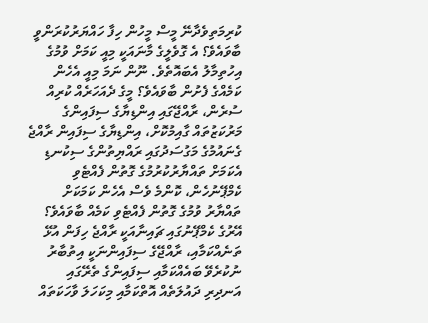ކުރިމަތިވެދާނޭ މީސް މީހުން ހިފާ ހައްޔަރުކުރަންވީ ބާވައެވެ؟ އެ ގޮވެލީގެ މާނައަކީ މިއީ ކަމަށް ވުމުގެ އިހުތިމާލު އެބައޮތެވެ. ނޫން ނަމަ މިއީ އެހެން ކަމެއްގެ ފެށުން ބާވައެވެ؟ މީގެ ދެއަހަރެއް ކުރިއް ސުރެން، ރާއްޖޭގައި އިންޑިޔާގެ ސިފައިންގެ މަރުކަޒުތައް ގާއިމުކޮށް، އިންޑިޔާގެ ސިފައިން ރާއްޖެ ގެނައުމުގެ މަގުސަދުގައި ރައްޔިތުންގެ ސިކުނޑި އެކަމަށް ތައްޔާރުކުރުމުގެ ގޮތުން ފެއްޓެވި ކެމްޕޭނުހެން، ކޮންމެ ވެސް އެހެން ކަމަކަށް ތައްޔާރު ވުމުގެ ގޮތުން ފެއްޓެވި ކަމެއް ބާވައެވެ؟ އޭރުގެ ކެމްޕޭނުގައި ޗައިނާއަކީ ރާއްޖެ ހިފަން އުޅޭ ތަނެއްކަމާއި، ރާއްޖޭގެ ސިފައިންނަކީ އިތުބާރު ނުކުރެވޭ ބައެއްކަމާއި ސިފައިންގެ ތެރޭގައި އަނދިރި ދައުލަތެއް އޮތްކަމާއި މިކަހަލަ ވާހަކަތައް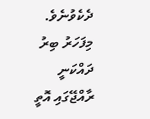ދެކެވުނެވެ. މިފަހަރު ބިރު ދައްކަނީ ރާއްޖޭގައި އޮތީ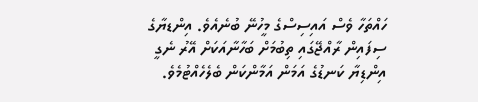ހައްތަހާ ވެސް އައިސިސްގެ މީހުނޭ ބުނެއެވެ. އިންޑޔާގެ ސިފައިން ރާއްޖޭގައި ތިބުމަށް ބަހާނާއަކަށް އޭރު ނެގީ އިންޑިޔާ ކަނޑުގެ އަމަން އަމާންކަން ބެލެހެއްޓުމެވެ.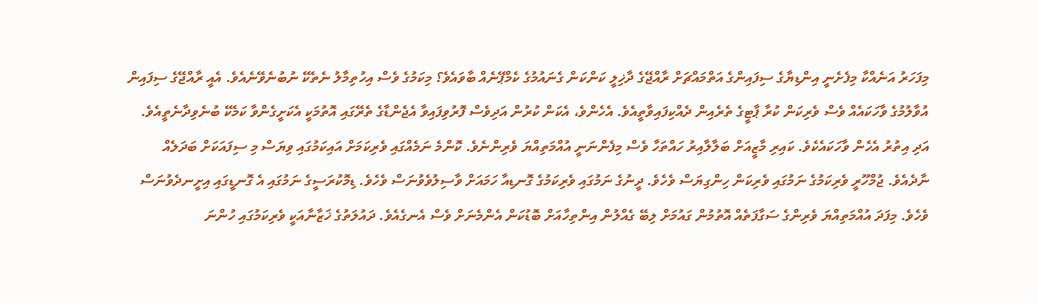މިފަހަރު އަނެއްކާ މިފެށެނީ އިންޑިޔާގެ ސިފައިންގެ އަތްމައްޗަށް ރާއްޖޭގެ ދާޚިލީ ކަންކަން ގެނައުމުގެ ކެމްޕޭނެއް ބާވައެވެ؟ މިކަމުގެ ވެސް އިހުތިމާލު ނެތެކޭ ނުބުނެވޭނެއެވެ. އެއީ ރާއްޖޭގެ ސިފައިން އުވާލުމުގެ ވާހަކައެއް ވެސް ވެރިކަން ކުރާ ޕާޓީގެ ތެރެއިން ދެއްކިފައިވާތީއެވެ. އެހެންވެ، އެކަން ކުރުން އަދިވެސް ފޮރުވިފައިވާ އެޖެންޑާގެ ތެރޭގައި އޮތުމަކީ އެކަށީގެންވާ ކަމެކޭ ބުނެވިދާނެތީއެވެ.
އަދި އިތުރު އެހެން ވާހަކައެކެވެ. ކައިރި މާޒީއަށް ބަލާލާއިރު ހައްތަހާ ވެސް މިފެންނަނީ އުއްމަތިއްޔަ ވެރިންނެވެ. ކޮންމެ ނަމެއްގައި ވެރިކަމަށް އައިކަމުގައި ވިޔަސް މި ސިފައަކަށް ބަދަލެއް ނާދެއެވެ. ޖުމްހޫރީ ވެރިކަމުގެ ނަމުގައި ވެރިކަން ހިންގިޔަސް ވެހެވެ. ދީނުގެ ނަމުގައި ވެރިކަމުގެ ގޮނޑިއާ ހަމައަށް ވާސިލުވެވުނަސް ވެހެވެ. ޑިމޮކުރަސީގެ ނަމުގައި އެ ގޮނޑީގައި އިށީނދެވުނަސް ވެހެވެ. މިފަދަ އުއްމަތިއްޔަ ވެރިންގެ ސަގާފަތެއް އޮތުމުން ގައުމަށް ލިބޭ ގެއްލުން އިންތިހާއަށް ބޮޑުކަން އެންމެނަށް ވެސް އެނގެއެވެ. ދައުލަތުގެ ޚަޒާނާއަކީ ވެރިކަމުގައި ހުންނަ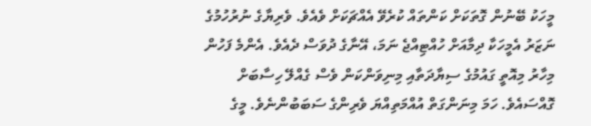މީހަކު ބޭނުން ގޮތަކަށް ކަންތައް ކުރެވޭ އެއްޗަކަށް ވެއެވެ. ވެރިޔާގެ ނުރުހުމުގެ ނަޒަރު އެމީހަކާ ދިމާއަށް ހުއްޓިއްޖެ ނަމަ، އޭނާގެ ދުވަސް ދެއެވެ. އެންމެ ފަހުން މިހާރު މިއޮތީ ގައުމުގެ ސިޔާދަތާއި މިނިވަންކަން ވެސް ގެއްލޭ ހިސާބަށް ގޮއްސައެވެ. ހަމަ މިނަންގަތް އުއްމަތިއްޔަ ވެރިންގެ ސަބަބުންނެވެ. މީގެ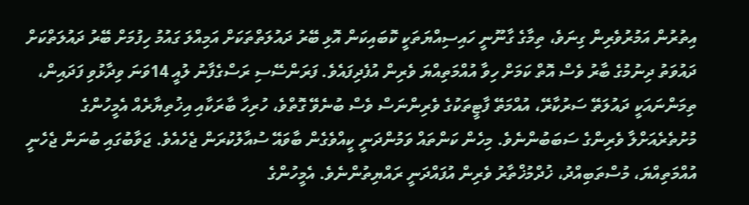އިތުރުން އަމުރުވެރިން ގިނަވެ، ތިމާގެ ގާނޫނީ ހައިސިއްޔަތަކީ ކޮބައިކަން އޮޅި ބޭރު ދައުލަތްތަކަށް އަމިއްލަ ގައުމު ހިފުމަށް ބޭރު ދައުލަތްކަށް ދައުވަތު ދިނުމުގެ ބާރު ވެސް އޮތް ކަމަށް ހިވާ އުއްމަތިއްޔަ ވެރިން އުފެދިފައެވެ. ފަރަންސޭސި ރަސްގެފާނު ލުއީ 14ވަނަ ވިދާޅުވި ފަދައިން، ތިމަންނައަކީ ދައުލަތޭ ސަރުކާރޭ، އުއްމަތޭ ފާޓީތަކުގެ ވެރިންނަސް ވެސް ބުނެވޭ ގޮތްވެ، ހުރިހާ ބާރަކާއި އިޚުތިޔާރެއް އެމީހުންގެ މުށުތެރެއަށްލާ ވެރިންގެ ސަބަބުންނެވެ. މިހެން ކަންތައް ވަމުންދަނީ ކީއްވެގެން ބާވައޭ ސުއާލުކުރަން ޖެހެއެވެ. ޖަވާބުގައި ބުނަން ޖެހެނީ އުއްމަތިއްޔަ، މުސްތަބިއްދު، ޚުދްމުޚްތާރު ވެރިން އުފައްދަނީ ރައްޔިތުންނެވެ. އެމީހުންގެ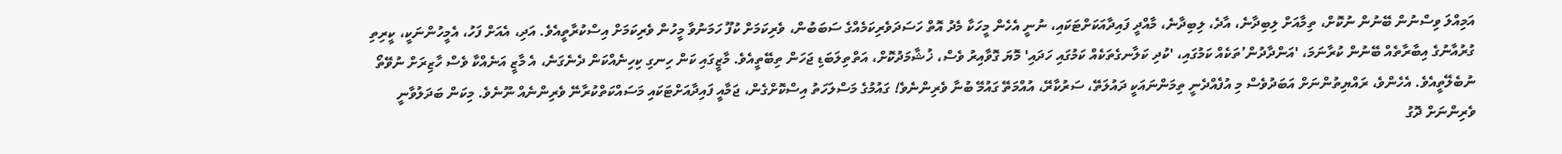އަމިއްލަ ވިސްނުން ބޭނުން ނުކޮށް، ތިމާއަށް ލިބިދާނެ، އާދެ، ލިބިދާނެ، މާއްދީ ފައިދާއަކަށްޓަކައި، ނުނީ އެހެން މީހަކާ މެދު އޮތް ހަސަދަވެރިކަމެއްގެ ސަބަބުން، ވެރިކަމަށް ކުފޫ ހަމަނުވާ މީހުން ވެރިކަމަށް އިސްކުރާތީއެވެ. އަދި، އެއަށް ފަހު، އެމީހުންނަކީ، ކީރިތި ގުރުއާނުގެ އިބާރާތެއް ބޭނުން ކުރާނަމަ، 'އަންދާދުން’ތަކެއް ކަމުގައި، 'ކުދި ކަލާނގެތަކެއް ކަމުގައި ހަދައި' މޮޔަ ގޮވާއިރު ވެސް، ޚުޝާމަދުކޮށް، އަތްތިލަބަޑި ޖަހަން ތިބޭތީއެވެ. މާޒީގައި ކަން ހިނގި ކިހިނެއްކަން ދެނެގަނެ، އެ މާޒީ އަނެއްކާ ވެސް ހާޒިރަށް ނުވޭތޯ ނުބެލޭތީއެވެ. އެހެންވެ، ރައްޔިތުންނަށް އަބަދުވެސް މި އުފެއްދެނީ ތިމަންނައަކީ ދައުލަތޭ، ސަރުކާރޭ، އުއްމަތޭ ގައުމޭ ބުނާ ވެރިންނެވެ! ގައުމުގެ މަސްލަހަތު އިސްކޮށްގެން، ޖަމާއީ ފައިދާއަށްޓަކައި މަސައްކަތްކުރާނޭ ވެރިންނެއް ނޫނެވެ. މިކަން ބަދަލުވާނީ ވެރިންނަށް ދޮގު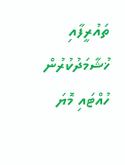ތައުރީފާއި ޚުޝާމަދުކުރުން ހުއްޓައި މޮޔަ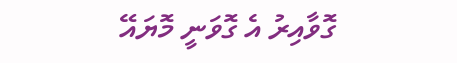ގޮވާއިރު އެ ގޮވަނީ މޮޔައޭ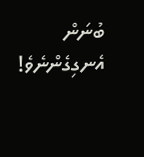ބުނަން އެނގިގެންނެވެ!